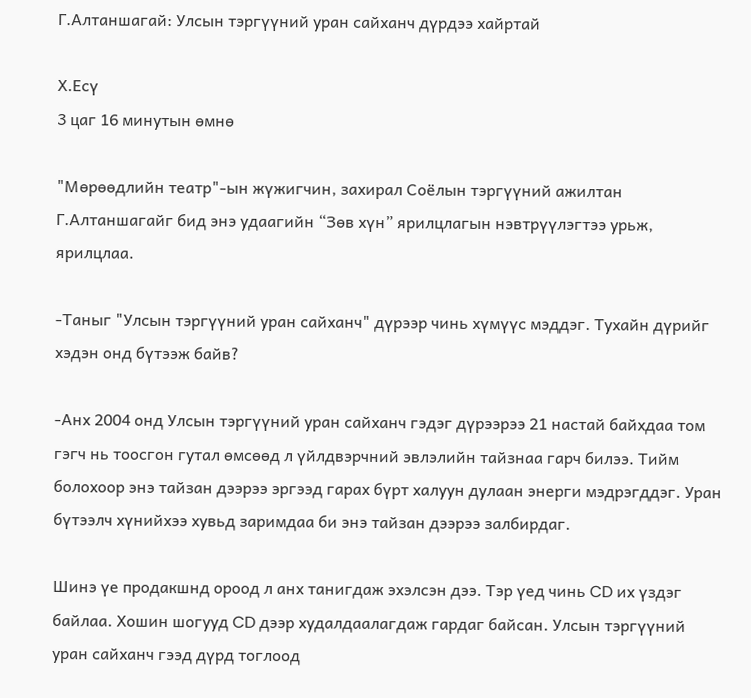Г.Алтаншагай: Улсын тэргүүний уран сайханч дүрдээ хайртай

Х.Есү
3 цаг 16 минутын өмнө

"Мөрөөдлийн театр"-ын жүжигчин, захирал Соёлын тэргүүний ажилтан Г.Алтаншагайг бид энэ удаагийн “Зөв хүн” ярилцлагын нэвтрүүлэгтээ урьж, ярилцлаа.

-Таныг "Улсын тэргүүний уран сайханч" дүрээр чинь хүмүүс мэддэг. Тухайн дүрийг хэдэн онд бүтээж байв?

-Анх 2004 онд Улсын тэргүүний уран сайханч гэдэг дүрээрээ 21 настай байхдаа том гэгч нь тоосгон гутал өмсөөд л үйлдвэрчний эвлэлийн тайзнаа гарч билээ. Тийм болохоор энэ тайзан дээрээ эргээд гарах бүрт халуун дулаан энерги мэдрэгддэг. Уран бүтээлч хүнийхээ хувьд заримдаа би энэ тайзан дээрээ залбирдаг.

Шинэ үе продакшнд ороод л анх танигдаж эхэлсэн дээ. Тэр үед чинь CD их үздэг байлаа. Хошин шогууд CD дээр худалдаалагдаж гардаг байсан. Улсын тэргүүний уран сайханч гээд дүрд тоглоод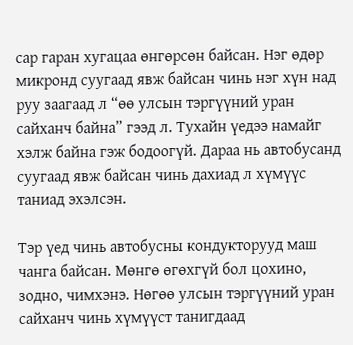сар гаран хугацаа өнгөрсөн байсан. Нэг өдөр микронд суугаад явж байсан чинь нэг хүн над руу заагаад л “өө улсын тэргүүний уран сайханч байна” гээд л. Тухайн үедээ намайг хэлж байна гэж бодоогүй. Дараа нь автобусанд суугаад явж байсан чинь дахиад л хүмүүс таниад эхэлсэн.

Тэр үед чинь автобусны кондукторууд маш чанга байсан. Мөнгө өгөхгүй бол цохино, зодно, чимхэнэ. Нөгөө улсын тэргүүний уран сайханч чинь хүмүүст танигдаад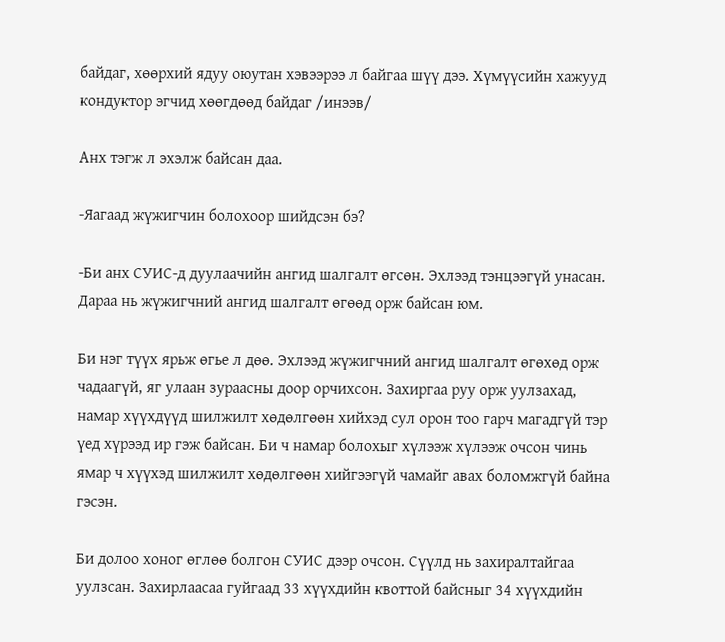байдаг, хөөрхий ядуу оюутан хэвээрээ л байгаа шүү дээ. Хүмүүсийн хажууд кондуктор эгчид хөөгдөөд байдаг /инээв/

Анх тэгж л эхэлж байсан даа.

-Яагаад жүжигчин болохоор шийдсэн бэ?

-Би анх СУИС-д дуулаачийн ангид шалгалт өгсөн. Эхлээд тэнцээгүй унасан. Дараа нь жүжигчний ангид шалгалт өгөөд орж байсан юм.

Би нэг түүх ярьж өгье л дөө. Эхлээд жүжигчний ангид шалгалт өгөхөд орж чадаагүй, яг улаан зураасны доор орчихсон. Захиргаа руу орж уулзахад, намар хүүхдүүд шилжилт хөдөлгөөн хийхэд сул орон тоо гарч магадгүй тэр үед хүрээд ир гэж байсан. Би ч намар болохыг хүлээж хүлээж очсон чинь ямар ч хүүхэд шилжилт хөдөлгөөн хийгээгүй чамайг авах боломжгүй байна гэсэн.

Би долоо хоног өглөө болгон СУИС дээр очсон. Сүүлд нь захиралтайгаа уулзсан. Захирлаасаа гуйгаад 33 хүүхдийн квоттой байсныг 34 хүүхдийн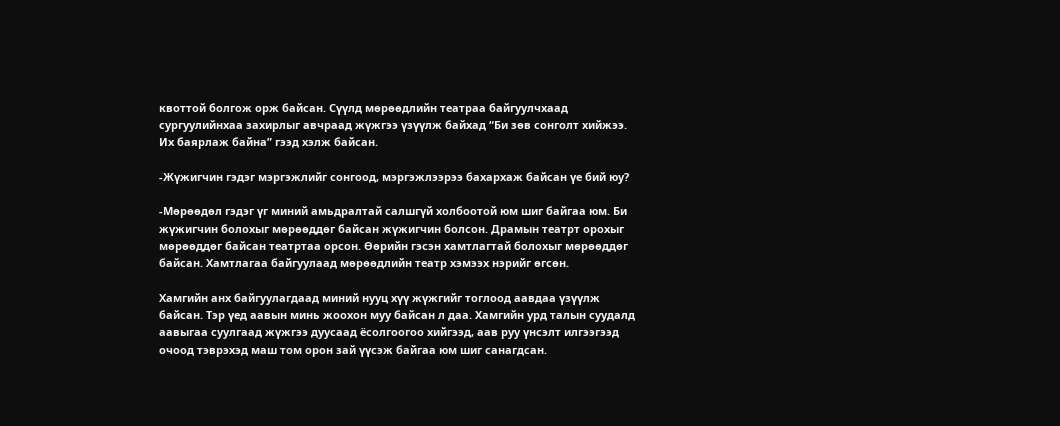квоттой болгож орж байсан. Сүүлд мөрөөдлийн театраа байгуулчхаад сургуулийнхаа захирлыг авчраад жүжгээ үзүүлж байхад “Би зөв сонголт хийжээ. Их баярлаж байна” гээд хэлж байсан.

-Жүжигчин гэдэг мэргэжлийг сонгоод, мэргэжлээрээ бахархаж байсан үе бий юу?

-Мөрөөдөл гэдэг үг миний амьдралтай салшгүй холбоотой юм шиг байгаа юм. Би жүжигчин болохыг мөрөөддөг байсан жүжигчин болсон. Драмын театрт орохыг мөрөөддөг байсан театртаа орсон. Өөрийн гэсэн хамтлагтай болохыг мөрөөддөг байсан. Хамтлагаа байгуулаад мөрөөдлийн театр хэмээх нэрийг өгсөн.

Хамгийн анх байгуулагдаад миний нууц хүү жүжгийг тоглоод аавдаа үзүүлж байсан. Тэр үед аавын минь жоохон муу байсан л даа. Хамгийн урд талын суудалд аавыгаа суулгаад жүжгээ дуусаад ёсолгоогоо хийгээд, аав руу үнсэлт илгээгээд очоод тэврэхэд маш том орон зай үүсэж байгаа юм шиг санагдсан.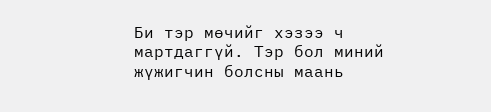Би тэр мөчийг хэзээ ч мартдаггүй. Тэр бол миний жүжигчин болсны маань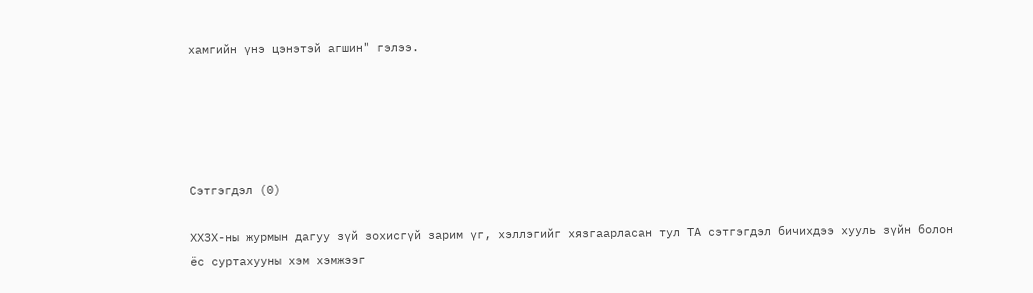хамгийн үнэ цэнэтэй агшин" гэлээ.





Сэтгэгдэл (0)

ХХЗХ-ны журмын дагуу зүй зохисгүй зарим үг, хэллэгийг хязгаарласан тул ТА сэтгэгдэл бичихдээ хууль зүйн болон ёс суртахууны хэм хэмжээг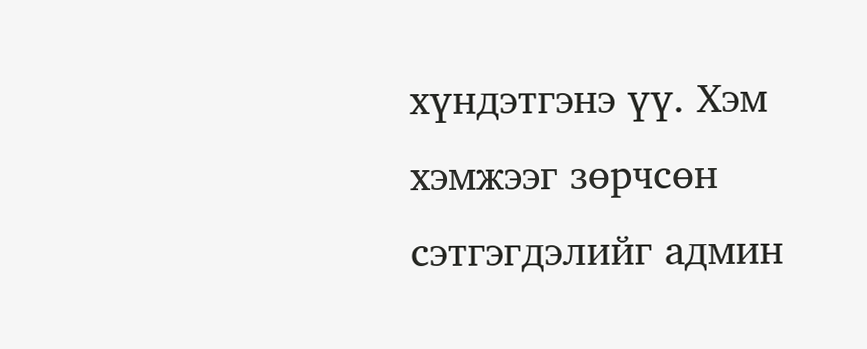хүндэтгэнэ үү. Хэм хэмжээг зөрчсөн сэтгэгдэлийг админ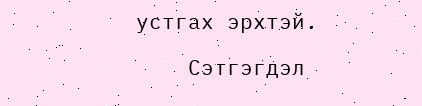устгах эрхтэй.

    Сэтгэгдэл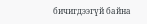бичигдээгүй байна